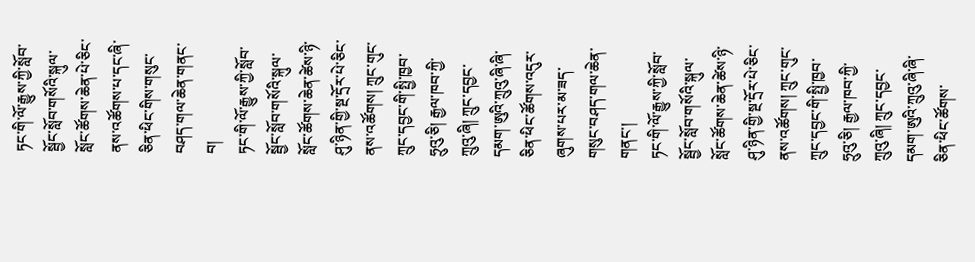ཏང་གི་ལོ་རྒྱུས་ཀྱི་སློབ་སྦྱོང་སློབ་གསོའི་སྐུལ་སློང་ཚོགས་ཆེན་པེ་ཅིང་ནས་འཚོགས་པ་དང་ཞི་ཅིན་ཕིང་གིས་གསུང་བཤད་གལ་ཆེན་གནང་བ།
ཏང་གི་ལོ་རྒྱུས་ཀྱི་སློབ་སྦྱོང་སློབ་གསོའི་སྐུལ་སློང་ཚོགས་ཆེན་ཚེས་ཉི་ཤུ་ཉིན་གྱི་སྔ་དྲོར་པེ་ཅིང་ནས་འཚོགས། ཀྲུང་གུང་ཀྲུང་དབྱང་གི་སྤྱི་ཁྱབ་ཧྲུའུ་ཅི། རྒྱལ་ཁབ་ཀྱི་ཀྲུའུ་ཞི། ཀྲུང་དབྱང་དམག་ཨུའི་ཀྲུའུ་ཞི་ཞི་ཅིན་ཕིང་ཚོགས་འདུར་ཞུགས་པར་མ་ཟད་གསུང་བཤད་གལ་ཆེན་གནང་།
ཏང་གི་ལོ་རྒྱུས་ཀྱི་སློབ་སྦྱོང་སློབ་གསོའི་སྐུལ་སློང་ཚོགས་ཆེན་ཚེས་ཉི་ཤུ་ཉིན་གྱི་སྔ་དྲོར་པེ་ཅིང་ནས་འཚོགས། ཀྲུང་གུང་ཀྲུང་དབྱང་གི་སྤྱི་ཁྱབ་ཧྲུའུ་ཅི། རྒྱལ་ཁབ་ཀྱི་ཀྲུའུ་ཞི། ཀྲུང་དབྱང་དམག་ཨུའི་ཀྲུའུ་ཞི་ཞི་ཅིན་ཕིང་ཚོགས་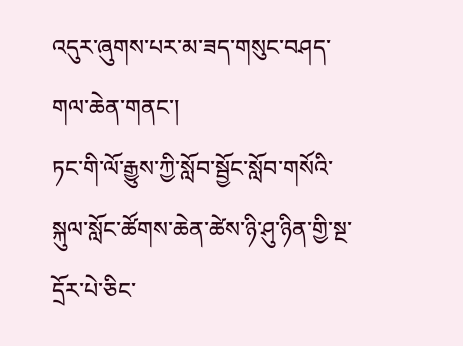འདུར་ཞུགས་པར་མ་ཟད་གསུང་བཤད་གལ་ཆེན་གནང་།
ཏང་གི་ལོ་རྒྱུས་ཀྱི་སློབ་སྦྱོང་སློབ་གསོའི་སྐུལ་སློང་ཚོགས་ཆེན་ཚེས་ཉི་ཤུ་ཉིན་གྱི་སྔ་དྲོར་པེ་ཅིང་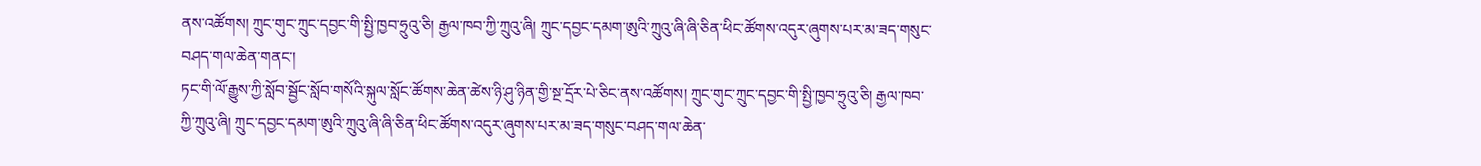ནས་འཚོགས། ཀྲུང་གུང་ཀྲུང་དབྱང་གི་སྤྱི་ཁྱབ་ཧྲུའུ་ཅི། རྒྱལ་ཁབ་ཀྱི་ཀྲུའུ་ཞི། ཀྲུང་དབྱང་དམག་ཨུའི་ཀྲུའུ་ཞི་ཞི་ཅིན་ཕིང་ཚོགས་འདུར་ཞུགས་པར་མ་ཟད་གསུང་བཤད་གལ་ཆེན་གནང་།
ཏང་གི་ལོ་རྒྱུས་ཀྱི་སློབ་སྦྱོང་སློབ་གསོའི་སྐུལ་སློང་ཚོགས་ཆེན་ཚེས་ཉི་ཤུ་ཉིན་གྱི་སྔ་དྲོར་པེ་ཅིང་ནས་འཚོགས། ཀྲུང་གུང་ཀྲུང་དབྱང་གི་སྤྱི་ཁྱབ་ཧྲུའུ་ཅི། རྒྱལ་ཁབ་ཀྱི་ཀྲུའུ་ཞི། ཀྲུང་དབྱང་དམག་ཨུའི་ཀྲུའུ་ཞི་ཞི་ཅིན་ཕིང་ཚོགས་འདུར་ཞུགས་པར་མ་ཟད་གསུང་བཤད་གལ་ཆེན་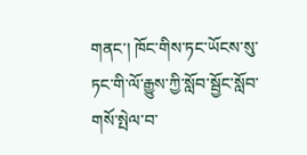གནང་། ཁོང་གིས་ཏང་ཡོངས་སུ་ཏང་གི་ལོ་རྒྱུས་ཀྱི་སློབ་སྦྱོང་སློབ་གསོ་སྤེལ་བ་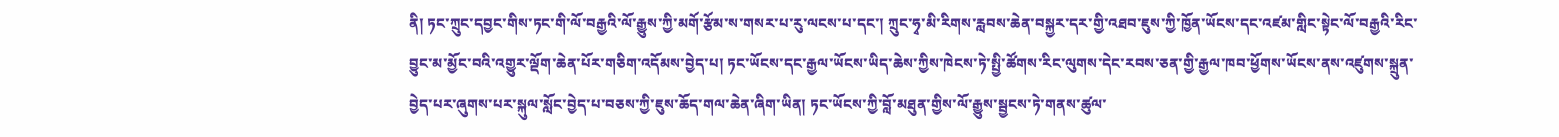ནི། ཏང་ཀྲུང་དབྱང་གིས་ཏང་གི་ལོ་བརྒྱའི་ལོ་རྒྱུས་ཀྱི་མགོ་རྩོམ་ས་གསར་པ་རུ་ལངས་པ་དང་། ཀྲུང་ཧྭ་མི་རིགས་རླབས་ཆེན་བསྐྱར་དར་གྱི་འཐབ་ཇུས་ཀྱི་ཁྱོན་ཡོངས་དང་འཛམ་གླིང་སྟེང་ལོ་བརྒྱའི་རིང་བྱུང་མ་མྱོང་བའི་འགྱུར་ལྡོག་ཆེན་པོར་གཅིག་འདོམས་བྱེད་པ། ཏང་ཡོངས་དང་རྒྱལ་ཡོངས་ཡིད་ཆེས་ཀྱིས་ཁེངས་ཏེ་སྤྱི་ཚོགས་རིང་ལུགས་དེང་རབས་ཅན་གྱི་རྒྱལ་ཁབ་ཕྱོགས་ཡོངས་ནས་འཛུགས་སྐྲུན་བྱེད་པར་ཞུགས་པར་སྐུལ་སློང་བྱེད་པ་བཅས་ཀྱི་ཇུས་ཆོད་གལ་ཆེན་ཞིག་ཡིན། ཏང་ཡོངས་ཀྱི་བློ་མཐུན་གྱིས་ལོ་རྒྱུས་སྦྱངས་ཏེ་གནས་ཚུལ་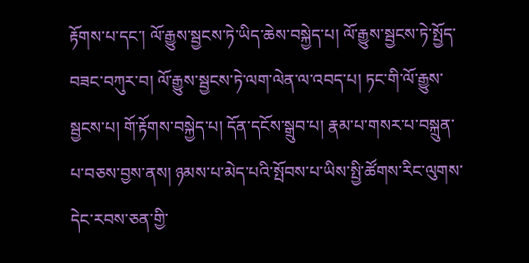རྟོགས་པ་དང་། ལོ་རྒྱུས་སྦྱངས་ཏེ་ཡིད་ཆེས་བསྐྱེད་པ། ལོ་རྒྱུས་སྦྱངས་ཏེ་སྤྱོད་བཟང་བཀུར་བ། ལོ་རྒྱུས་སྦྱངས་ཏེ་ལག་ལེན་ལ་འབད་པ། ཏང་གི་ལོ་རྒྱུས་སྦྱངས་པ། གོ་རྟོགས་བསྐྱེད་པ། དོན་དངོས་སྒྲུབ་པ། རྣམ་པ་གསར་པ་བསྐྲུན་པ་བཅས་བྱས་ནས། ཉམས་པ་མེད་པའི་སྤོབས་པ་ཡིས་སྤྱི་ཚོགས་རིང་ལུགས་དེང་རབས་ཅན་གྱི་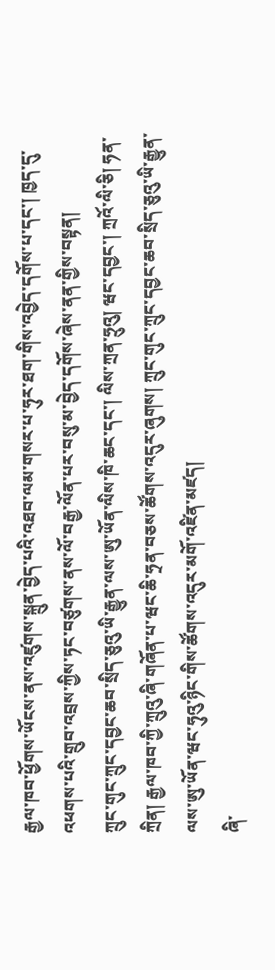རྒྱལ་ཁབ་ཕྱོགས་ཡོངས་ནས་འཛུགས་སྐྲུན་བྱེད་པའི་འཐབ་ལམ་གསར་པ་ཧུར་ཐག་གིས་འབྱེད་དགོས་པ་དང་། ཁྱད་དུ་འཕགས་པའི་གྲུབ་འབྲས་ཀྱིས་ཏང་བཙུགས་ནས་ལོ་བརྒྱ་ལོན་པར་བསུ་མ་བྱེད་དགོས་ཞེས་ནན་གྱིས་བསྟན།
ཀྲུང་གུང་ཀྲུང་དབྱང་ཆབ་སྲིད་ཅུའུ་ཡི་རྒྱུན་ལས་ཨུ་ཡོན་ལིས་ཁི་ཆང་དང་། ལིས་ཀྲན་ཧྲུའུ། ཝང་དབྱང་། ཀྲའོ་ལི་ཅི། ཧན་ཀྲིན། རྒྱལ་ཁབ་ཀྱི་ཀྲུའུ་ཞི་གཞོན་པ་ཝང་ཆི་ཧྲན་བཅས་ཚོགས་འདུར་ཞུགས། ཀྲུང་གུང་ཀྲུང་དབྱང་ཆབ་སྲིད་ཅུའུ་ཡི་རྒྱུན་ལས་ཨུ་ཡོན་ཝང་ཧུའུ་ཉིང་གིས་ཚོགས་འདུར་མགོ་འཛིན་མཛད།
ཞི་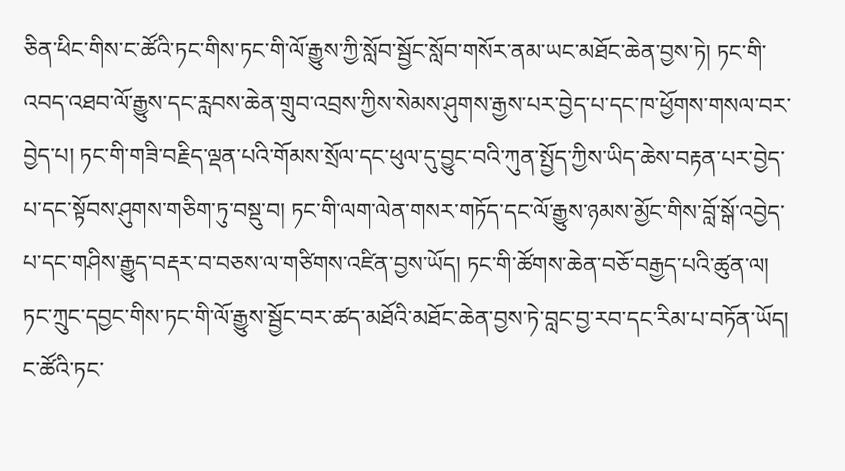ཅིན་ཕིང་གིས་ང་ཚོའི་ཏང་གིས་ཏང་གི་ལོ་རྒྱུས་ཀྱི་སློབ་སྦྱོང་སློབ་གསོར་ནམ་ཡང་མཐོང་ཆེན་བྱས་ཏེ། ཏང་གི་འབད་འཐབ་ལོ་རྒྱུས་དང་རླབས་ཆེན་གྲུབ་འབྲས་ཀྱིས་སེམས་ཤུགས་རྒྱས་པར་བྱེད་པ་དང་ཁ་ཕྱོགས་གསལ་བར་བྱེད་པ། ཏང་གི་གཟི་བརྗིད་ལྡན་པའི་གོམས་སྲོལ་དང་ཕུལ་དུ་བྱུང་བའི་ཀུན་སྤྱོད་ཀྱིས་ཡིད་ཆེས་བརྟན་པར་བྱེད་པ་དང་སྟོབས་ཤུགས་གཅིག་ཏུ་བསྡུ་བ། ཏང་གི་ལག་ལེན་གསར་གཏོད་དང་ལོ་རྒྱུས་ཉམས་མྱོང་གིས་བློ་སྒོ་འབྱེད་པ་དང་གཤིས་རྒྱུད་བརྡར་བ་བཅས་ལ་གཙིགས་འཛིན་བྱས་ཡོད། ཏང་གི་ཚོགས་ཆེན་བཅོ་བརྒྱད་པའི་ཚུན་ལ། ཏང་ཀྲུང་དབྱང་གིས་ཏང་གི་ལོ་རྒྱུས་སྦྱོང་བར་ཚད་མཐོའི་མཐོང་ཆེན་བྱས་ཏེ་བླང་བྱ་རབ་དང་རིམ་པ་བཏོན་ཡོད། ང་ཚོའི་ཏང་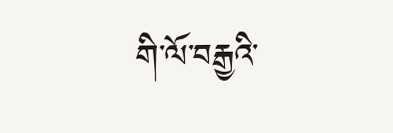གི་ལོ་བརྒྱའི་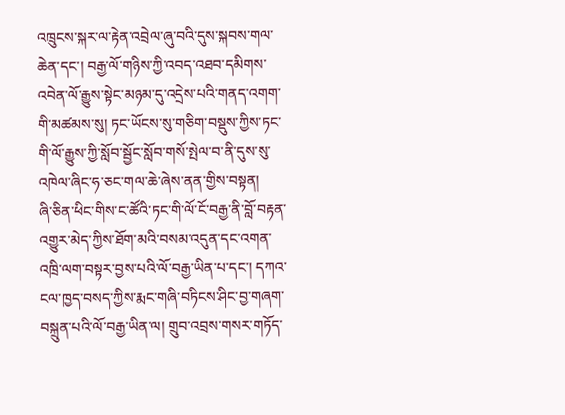འཁྲུངས་སྐར་ལ་རྟེན་འབྲེལ་ཞུ་བའི་དུས་སྐབས་གལ་ཆེན་དང་། བརྒྱ་ལོ་གཉིས་ཀྱི་འབད་འཐབ་དམིགས་འབེན་ལོ་རྒྱུས་སྟེང་མཉམ་དུ་འདྲེས་པའི་གནད་འགག་གི་མཚམས་སུ། ཏང་ཡོངས་སུ་གཅིག་བསྡུས་ཀྱིས་ཏང་གི་ལོ་རྒྱུས་ཀྱི་སློབ་སྦྱོང་སློབ་གསོ་སྤེལ་བ་ནི་དུས་སུ་འཁེལ་ཞིང་ཧ་ཅང་གལ་ཆེ་ཞེས་ནན་གྱིས་བསྟན།
ཞི་ཅིན་ཕིང་གིས་ང་ཚོའི་ཏང་གི་ལོ་ངོ་བརྒྱ་ནི་བློ་བརྟན་འགྱུར་མེད་ཀྱིས་ཐོག་མའི་བསམ་འདུན་དང་འགན་འཁྲི་ལག་བསྟར་བྱས་པའི་ལོ་བརྒྱ་ཡིན་པ་དང་། དཀའ་ངལ་ཁྱད་བསད་ཀྱིས་རྨང་གཞི་བཏིངས་ཤིང་བྱ་གཞག་བསྐྲུན་པའི་ལོ་བརྒྱ་ཡིན་ལ། གྲུབ་འབྲས་གསར་གཏོད་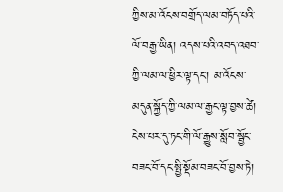ཀྱིས་མ་འོངས་བགྲོད་ལམ་བཏོད་པའི་ལོ་བརྒྱ་ཡིན། འདས་པའི་འབད་འཐབ་ཀྱི་ལམ་ལ་ཕྱིར་ལྟ་དང་། མ་འོངས་མདུན་སྐྱོད་ཀྱི་ལམ་ལ་རྒྱང་ལྟ་བྱས་ཚེ། ངེས་པར་དུ་ཏང་གི་ལོ་རྒྱུས་སློབ་སྦྱོང་བཟང་བོ་དང་སྤྱི་སྡོམ་བཟང་བོ་བྱས་ཏེ།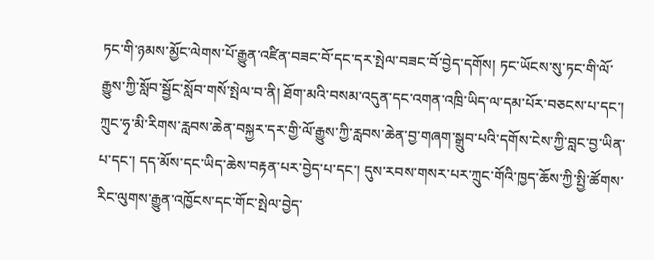ཏང་གི་ཉམས་མྱོང་ལེགས་པོ་རྒྱུན་འཛིན་བཟང་བོ་དང་དར་སྤེལ་བཟང་བོ་བྱེད་དགོས། ཏང་ཡོངས་སུ་ཏང་གི་ལོ་རྒྱུས་ཀྱི་སློབ་སྦྱོང་སློབ་གསོ་སྤེལ་བ་ནི། ཐོག་མའི་བསམ་འདུན་དང་འགན་འཁྲི་ཡིད་ལ་དམ་པོར་བཅངས་པ་དང་། ཀྲུང་ཧྭ་མི་རིགས་རླབས་ཆེན་བསྐྱར་དར་གྱི་ལོ་རྒྱུས་ཀྱི་རླབས་ཆེན་བྱ་གཞག་སྒྲུབ་པའི་དགོས་ངེས་ཀྱི་བླང་བྱ་ཡིན་པ་དང་། དད་མོས་དང་ཡིད་ཆེས་བརྟན་པར་བྱེད་པ་དང་། དུས་རབས་གསར་པར་ཀྲུང་གོའི་ཁྱད་ཆོས་ཀྱི་སྤྱི་ཚོགས་རིང་ལུགས་རྒྱུན་འཁྱོངས་དང་གོང་སྤེལ་བྱེད་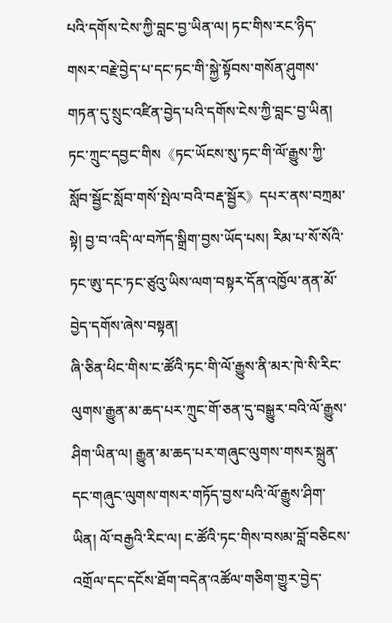པའི་དགོས་ངེས་ཀྱི་བླང་བྱ་ཡིན་ལ། ཏང་གིས་རང་ཉིད་གསར་བརྗེ་བྱེད་པ་དང་ཏང་གི་སྐྱེ་སྟོབས་གསོན་ཤུགས་གཏན་དུ་སྲུང་འཛིན་བྱེད་པའི་དགོས་ངེས་ཀྱི་བླང་བྱ་ཡིན། ཏང་ཀྲུང་དབྱང་གིས《ཏང་ཡོངས་སུ་ཏང་གི་ལོ་རྒྱུས་ཀྱི་སློབ་སྦྱོང་སློབ་གསོ་སྤེལ་བའི་བརྡ་སྦྱོར》དཔར་ནས་བཀྲམ་སྟེ། བྱ་བ་འདི་ལ་བཀོད་སྒྲིག་བྱས་ཡོད་པས། རིམ་པ་སོ་སོའི་ཏང་ཨུ་དང་ཏང་ཙུའུ་ཡིས་ལག་བསྟར་དོན་འཁྱོལ་ནན་མོ་བྱེད་དགོས་ཞེས་བསྟན།
ཞི་ཅིན་ཕིང་གིས་ང་ཚོའི་ཏང་གི་ལོ་རྒྱུས་ནི་མར་ཁེ་སི་རིང་ལུགས་རྒྱུན་མ་ཆད་པར་ཀྲུང་གོ་ཅན་དུ་བསྒྱུར་བའི་ལོ་རྒྱུས་ཤིག་ཡིན་ལ། རྒྱུན་མ་ཆད་པར་གཞུང་ལུགས་གསར་སྐྲུན་དང་གཞུང་ལུགས་གསར་གཏོད་བྱས་པའི་ལོ་རྒྱུས་ཤིག་ཡིན། ལོ་བརྒྱའི་རིང་ལ། ང་ཚོའི་ཏང་གིས་བསམ་བློ་བཅིངས་འགྲོལ་དང་དངོས་ཐོག་བདེན་འཚོལ་གཅིག་གྱུར་བྱེད་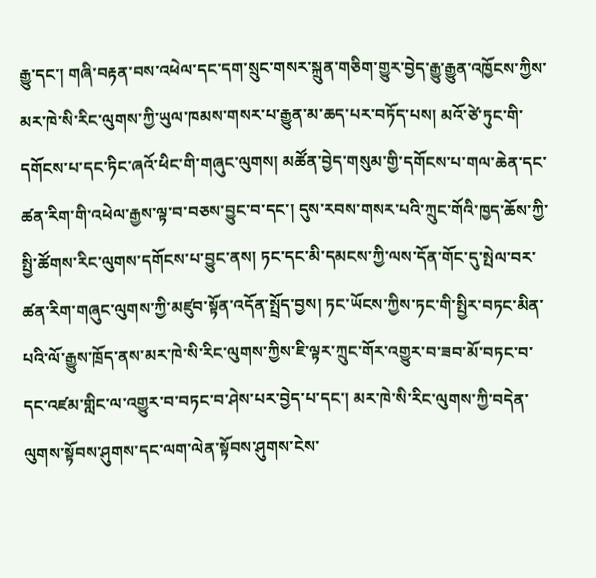རྒྱུ་དང་། གཞི་བརྟན་བས་འཕེལ་དང་དག་སྲུང་གསར་སྐྲུན་གཅིག་གྱུར་བྱེད་རྒྱུ་རྒྱུན་འཁྱོངས་ཀྱིས་མར་ཁེ་སི་རིང་ལུགས་ཀྱི་ཡུལ་ཁམས་གསར་པ་རྒྱུན་མ་ཆད་པར་བཏོད་པས། མའོ་ཙེ་ཏུང་གི་དགོངས་པ་དང་ཏིང་ཞའོ་ཕིང་གི་གཞུང་ལུགས། མཚོན་བྱེད་གསུམ་གྱི་དགོངས་པ་གལ་ཆེན་དང་ཚན་རིག་གི་འཕེལ་རྒྱས་ལྟ་བ་བཅས་བྱུང་བ་དང་། དུས་རབས་གསར་པའི་ཀྲུང་གོའི་ཁྱད་ཆོས་ཀྱི་སྤྱི་ཚོགས་རིང་ལུགས་དགོངས་པ་བྱུང་ནས། ཏང་དང་མི་དམངས་ཀྱི་ལས་དོན་གོང་དུ་སྤེལ་བར་ཚན་རིག་གཞུང་ལུགས་ཀྱི་མཛུབ་སྟོན་འདོན་སྤྲོད་བྱས། ཏང་ཡོངས་ཀྱིས་ཏང་གི་སྤྱིར་བཏང་མིན་པའི་ལོ་རྒྱུས་ཁྲོད་ནས་མར་ཁེ་སི་རིང་ལུགས་ཀྱིས་ཇི་ལྟར་ཀྲུང་གོར་འགྱུར་བ་ཟབ་མོ་བཏང་བ་དང་འཛམ་གླིང་ལ་འགྱུར་བ་བཏང་བ་ཤེས་པར་བྱེད་པ་དང་། མར་ཁེ་སི་རིང་ལུགས་ཀྱི་བདེན་ལུགས་སྟོབས་ཤུགས་དང་ལག་ལེན་སྟོབས་ཤུགས་ངེས་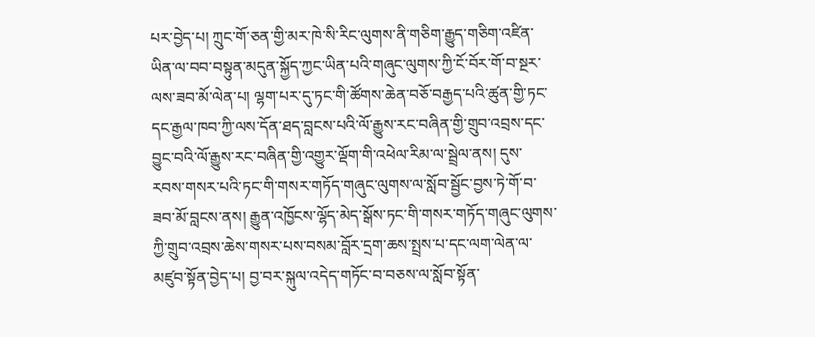པར་བྱེད་པ། ཀྲུང་གོ་ཅན་གྱི་མར་ཁེ་སི་རིང་ལུགས་ནི་གཅིག་རྒྱུད་གཅིག་འཛིན་ཡིན་ལ་བབ་བསྟུན་མདུན་སྐྱོད་ཀྱང་ཡིན་པའི་གཞུང་ལུགས་ཀྱི་ངོ་བོར་གོ་བ་སྔར་ལས་ཟབ་མོ་ལེན་པ། ལྷག་པར་དུ་ཏང་གི་ཚོགས་ཆེན་བཅོ་བརྒྱད་པའི་ཚུན་གྱི་ཏང་དང་རྒྱལ་ཁབ་ཀྱི་ལས་དོན་ཐད་བླངས་པའི་ལོ་རྒྱུས་རང་བཞིན་གྱི་གྲུབ་འབྲས་དང་བྱུང་བའི་ལོ་རྒྱུས་རང་བཞིན་གྱི་འགྱུར་ལྡོག་གི་འཕེལ་རིམ་ལ་སྦྲེལ་ནས། དུས་རབས་གསར་པའི་ཏང་གི་གསར་གཏོད་གཞུང་ལུགས་ལ་སློབ་སྦྱོང་བྱས་ཏེ་གོ་བ་ཟབ་མོ་བླངས་ནས། རྒྱུན་འཁྱོངས་ལྷོད་མེད་སྒོས་ཏང་གི་གསར་གཏོད་གཞུང་ལུགས་ཀྱི་གྲུབ་འབྲས་ཆེས་གསར་པས་བསམ་བློར་དྲག་ཆས་སྤྲས་པ་དང་ལག་ལེན་ལ་མཛུབ་སྟོན་བྱེད་པ། བྱ་བར་སྐུལ་འདེད་གཏོང་བ་བཅས་ལ་སློབ་སྟོན་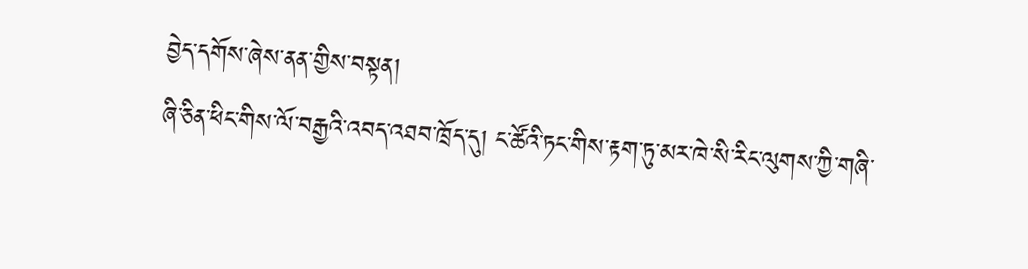བྱེད་དགོས་ཞེས་ནན་གྱིས་བསྟན།
ཞི་ཅིན་ཕིང་གིས་ལོ་བརྒྱའི་འབད་འཐབ་ཁྲོད་དུ། ང་ཚོའི་ཏང་གིས་རྟག་ཏུ་མར་ཁེ་སི་རིང་ལུགས་ཀྱི་གཞི་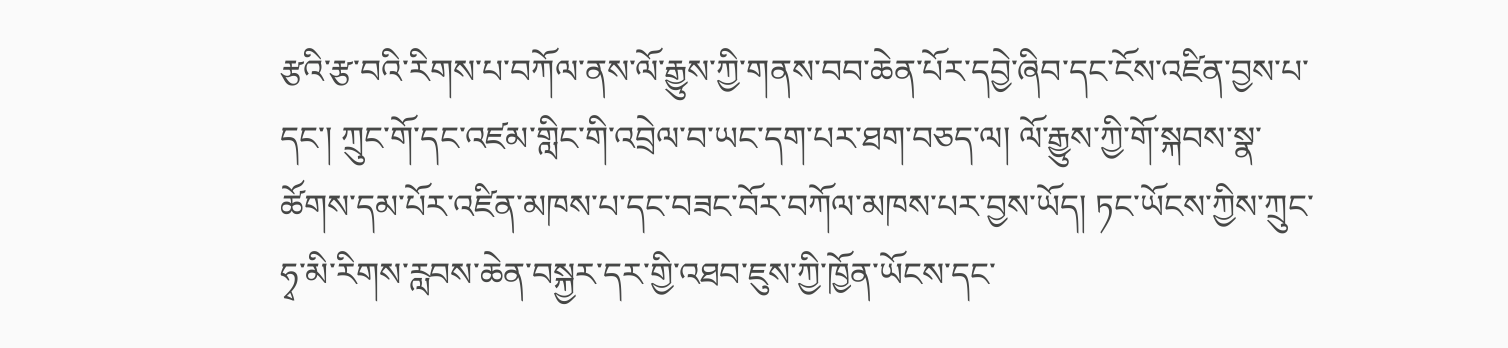རྩའི་རྩ་བའི་རིགས་པ་བཀོལ་ནས་ལོ་རྒྱུས་ཀྱི་གནས་བབ་ཆེན་པོར་དབྱེ་ཞིབ་དང་ངོས་འཛིན་བྱས་པ་དང་། ཀྲུང་གོ་དང་འཛམ་གླིང་གི་འབྲེལ་བ་ཡང་དག་པར་ཐག་བཅད་ལ། ལོ་རྒྱུས་ཀྱི་གོ་སྐབས་སྣ་ཚོགས་དམ་པོར་འཛིན་མཁས་པ་དང་བཟང་བོར་བཀོལ་མཁས་པར་བྱས་ཡོད། ཏང་ཡོངས་ཀྱིས་ཀྲུང་ཧྭ་མི་རིགས་རླབས་ཆེན་བསྐྱར་དར་གྱི་འཐབ་ཇུས་ཀྱི་ཁྱོན་ཡོངས་དང་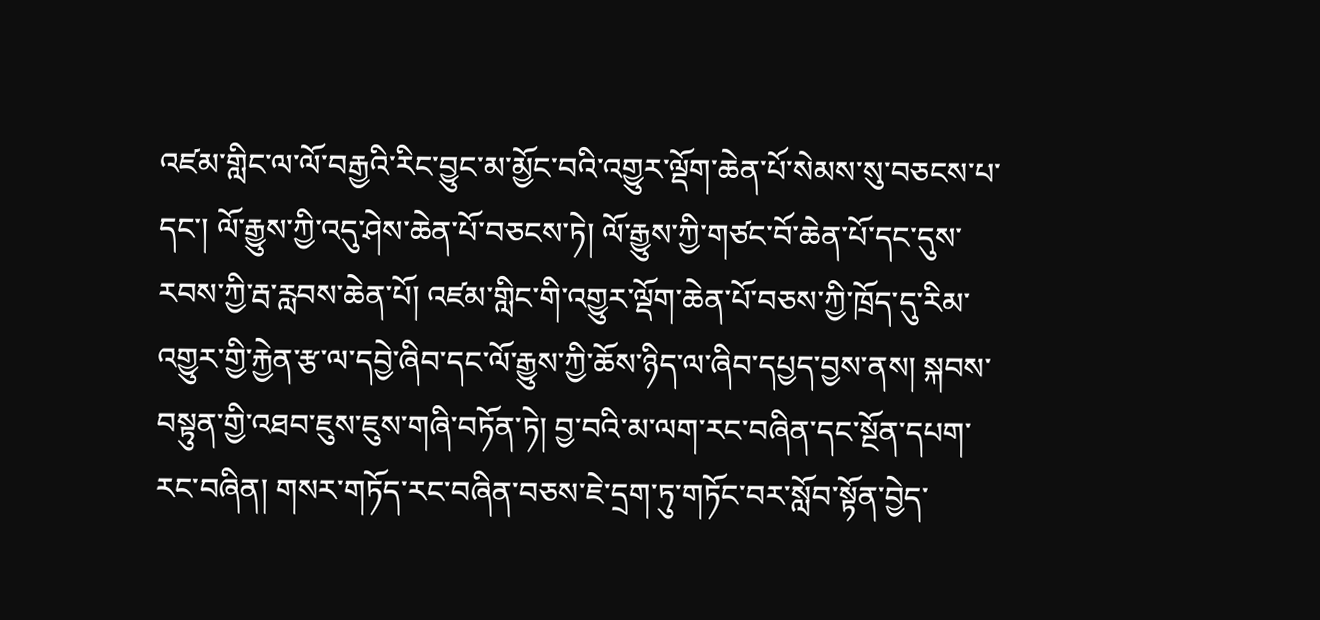འཛམ་གླིང་ལ་ལོ་བརྒྱའི་རིང་བྱུང་མ་མྱོང་བའི་འགྱུར་ལྡོག་ཆེན་པོ་སེམས་སུ་བཅངས་པ་དང་། ལོ་རྒྱུས་ཀྱི་འདུ་ཤེས་ཆེན་པོ་བཅངས་ཏེ། ལོ་རྒྱུས་ཀྱི་གཙང་བོ་ཆེན་པོ་དང་དུས་རབས་ཀྱི་རྦ་རླབས་ཆེན་པོ། འཛམ་གླིང་གི་འགྱུར་ལྡོག་ཆེན་པོ་བཅས་ཀྱི་ཁྲོད་དུ་རིམ་འགྱུར་གྱི་རྐྱེན་རྩ་ལ་དབྱེ་ཞིབ་དང་ལོ་རྒྱུས་ཀྱི་ཆོས་ཉིད་ལ་ཞིབ་དཔྱད་བྱས་ནས། སྐབས་བསྟུན་གྱི་འཐབ་ཇུས་ཇུས་གཞི་བཏོན་ཏེ། བྱ་བའི་མ་ལག་རང་བཞིན་དང་སྔོན་དཔག་རང་བཞིན། གསར་གཏོད་རང་བཞིན་བཅས་ཇེ་དྲག་ཏུ་གཏོང་བར་སློབ་སྟོན་བྱེད་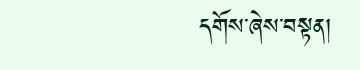དགོས་ཞེས་བསྟན།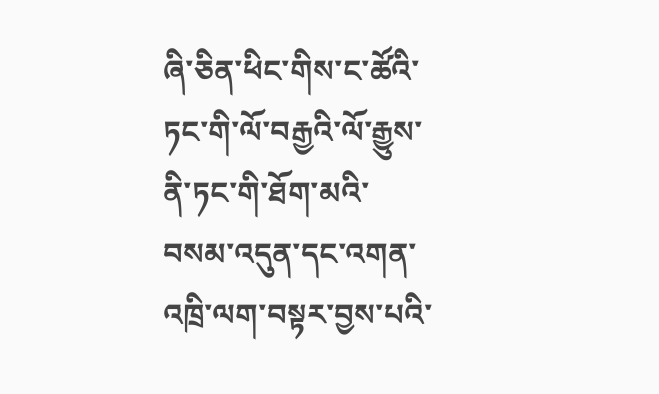ཞི་ཅིན་ཕིང་གིས་ང་ཚོའི་ཏང་གི་ལོ་བརྒྱའི་ལོ་རྒྱུས་ནི་ཏང་གི་ཐོག་མའི་བསམ་འདུན་དང་འགན་འཁྲི་ལག་བསྟར་བྱས་པའི་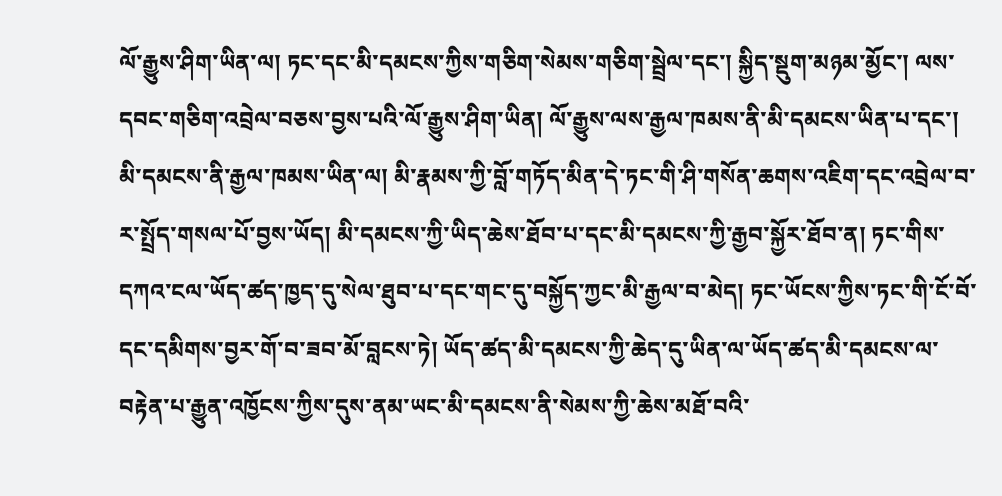ལོ་རྒྱུས་ཤིག་ཡིན་ལ། ཏང་དང་མི་དམངས་ཀྱིས་གཅིག་སེམས་གཅིག་སྦྲེལ་དང་། སྐྱིད་སྡུག་མཉམ་མྱོང་། ལས་དབང་གཅིག་འབྲེལ་བཅས་བྱས་པའི་ལོ་རྒྱུས་ཤིག་ཡིན། ལོ་རྒྱུས་ལས་རྒྱལ་ཁམས་ནི་མི་དམངས་ཡིན་པ་དང་། མི་དམངས་ནི་རྒྱལ་ཁམས་ཡིན་ལ། མི་རྣམས་ཀྱི་བློ་གཏོད་མིན་དེ་ཏང་གི་ཤི་གསོན་ཆགས་འཇིག་དང་འབྲེལ་བ་ར་སྤྲོད་གསལ་པོ་བྱས་ཡོད། མི་དམངས་ཀྱི་ཡིད་ཆེས་ཐོབ་པ་དང་མི་དམངས་ཀྱི་རྒྱབ་སྐྱོར་ཐོབ་ན། ཏང་གིས་དཀའ་ངལ་ཡོད་ཚད་ཁྱད་དུ་སེལ་ཐུབ་པ་དང་གང་དུ་བསྐྱོད་ཀྱང་མི་རྒྱལ་བ་མེད། ཏང་ཡོངས་ཀྱིས་ཏང་གི་ངོ་བོ་དང་དམིགས་བྱར་གོ་བ་ཟབ་མོ་བླངས་ཏེ། ཡོད་ཚད་མི་དམངས་ཀྱི་ཆེད་དུ་ཡིན་ལ་ཡོད་ཚད་མི་དམངས་ལ་བརྟེན་པ་རྒྱུན་འཁྱོངས་ཀྱིས་དུས་ནམ་ཡང་མི་དམངས་ནི་སེམས་ཀྱི་ཆེས་མཐོ་བའི་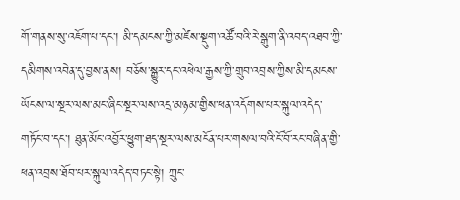གོ་གནས་སུ་འཇོག་པ་དང་། མི་དམངས་ཀྱི་མཛེས་སྡུག་འཚོ་བའི་རེ་སྒུག་ནི་འབད་འཐབ་ཀྱི་དམིགས་འབེན་དུ་བྱས་ནས། བཅོས་སྒྱུར་དང་འཕེལ་རྒྱས་ཀྱི་གྲུབ་འབྲས་ཀྱིས་མི་དམངས་ཡོངས་ལ་སྔར་ལས་མང་ཞིང་སྔར་ལས་འདྲ་མཉམ་གྱིས་ཕན་འདོགས་པར་སྐུལ་འདེད་གཏོང་བ་དང་། ཐུན་མོང་འབྱོར་ཕྱུག་ཐད་སྔར་ལས་མངོན་པར་གསལ་བའི་ངོ་བོ་རང་བཞིན་གྱི་ཕན་འབྲས་ཐོབ་པར་སྐུལ་འདེད་བཏང་སྟེ། ཀྲུང་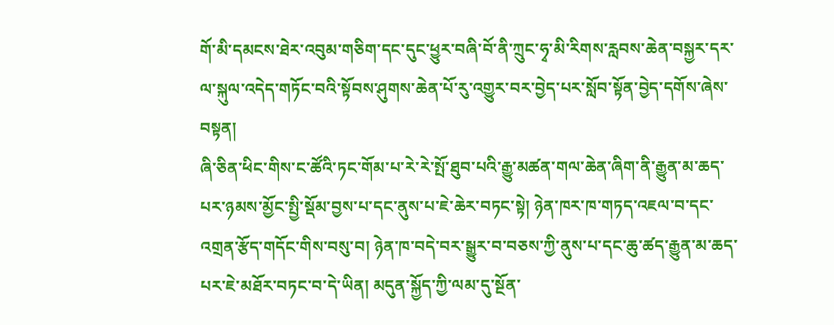གོ་མི་དམངས་ཐེར་འབུམ་གཅིག་དང་དུང་ཕྱུར་བཞི་བོ་ནི་ཀྲུང་ཧྭ་མི་རིགས་རླབས་ཆེན་བསྐྱར་དར་ལ་སྐུལ་འདེད་གཏོང་བའི་སྟོབས་ཤུགས་ཆེན་པོ་རུ་འགྱུར་བར་བྱེད་པར་སློབ་སྟོན་བྱེད་དགོས་ཞེས་བསྟན།
ཞི་ཅིན་ཕིང་གིས་ང་ཚོའི་ཏང་གོམ་པ་རེ་རེ་སྤོ་ཐུབ་པའི་རྒྱུ་མཚན་གལ་ཆེན་ཞིག་ནི་རྒྱུན་མ་ཆད་པར་ཉམས་མྱོང་སྤྱི་སྡོམ་བྱས་པ་དང་ནུས་པ་ཇེ་ཆེར་བཏང་སྟེ། ཉེན་ཁར་ཁ་གཏད་འཇལ་བ་དང་འགྲན་རྩོད་གདོང་གིས་བསུ་བ། ཉེན་ཁ་བདེ་བར་སྒྱུར་བ་བཅས་ཀྱི་ནུས་པ་དང་ཆུ་ཚད་རྒྱུན་མ་ཆད་པར་ཇེ་མཐོར་བཏང་བ་དེ་ཡིན། མདུན་སྐྱོད་ཀྱི་ལམ་དུ་སྔོན་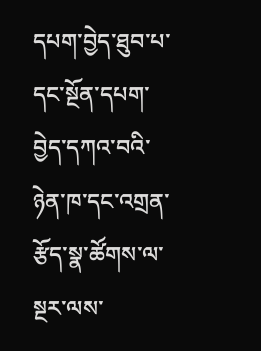དཔག་བྱེད་ཐུབ་པ་དང་སྔོན་དཔག་བྱེད་དཀའ་བའི་ཉེན་ཁ་དང་འགྲན་རྩོད་སྣ་ཚོགས་ལ་སྔར་ལས་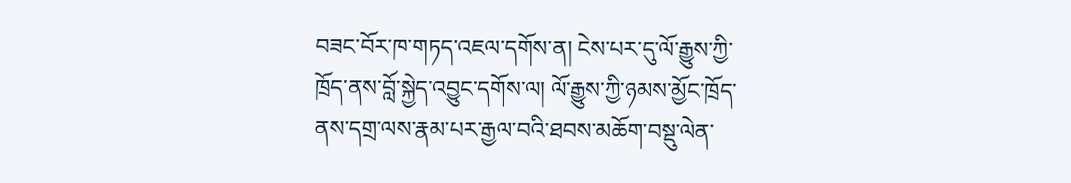བཟང་བོར་ཁ་གཏད་འཇལ་དགོས་ན། ངེས་པར་དུ་ལོ་རྒྱུས་ཀྱི་ཁྲོད་ནས་བློ་སྐྱེད་འབྱུང་དགོས་ལ། ལོ་རྒྱུས་ཀྱི་ཉམས་མྱོང་ཁྲོད་ནས་དགྲ་ལས་རྣམ་པར་རྒྱལ་བའི་ཐབས་མཆོག་བསྡུ་ལེན་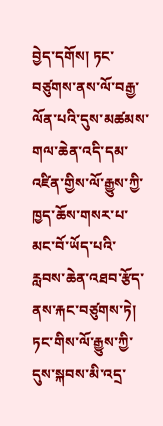བྱེད་དགོས། ཏང་བཙུགས་ནས་ལོ་བརྒྱ་ལོན་པའི་དུས་མཚམས་གལ་ཆེན་འདི་དམ་འཛིན་གྱིས་ལོ་རྒྱུས་ཀྱི་ཁྱད་ཆོས་གསར་པ་མང་བོ་ཡོད་པའི་རླབས་ཆེན་འཐབ་རྩོད་ནས་རྐང་བཙུགས་ཏེ། ཏང་གིས་ལོ་རྒྱུས་ཀྱི་དུས་སྐབས་མི་འདྲ་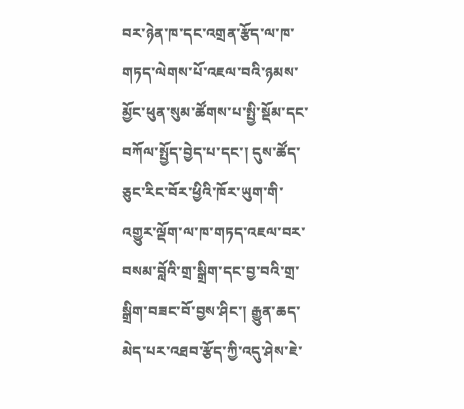བར་ཉེན་ཁ་དང་འགྲན་རྩོད་ལ་ཁ་གཏད་ལེགས་པོ་འཇལ་བའི་ཉམས་མྱོང་ཕུན་སུམ་ཚོགས་པ་སྤྱི་སྡོམ་དང་བཀོལ་སྤྱོད་བྱེད་པ་དང་། དུས་ཚོད་ཅུང་རིང་བོར་ཕྱིའི་ཁོར་ཡུག་གི་འགྱུར་ལྡོག་ལ་ཁ་གཏད་འཇལ་བར་བསམ་བློའི་གྲ་སྒྲིག་དང་བྱ་བའི་གྲ་སྒྲིག་བཟང་བོ་བྱས་ཤིང་། རྒྱུན་ཆད་མེད་པར་འཐབ་རྩོད་ཀྱི་འདུ་ཤེས་ཇེ་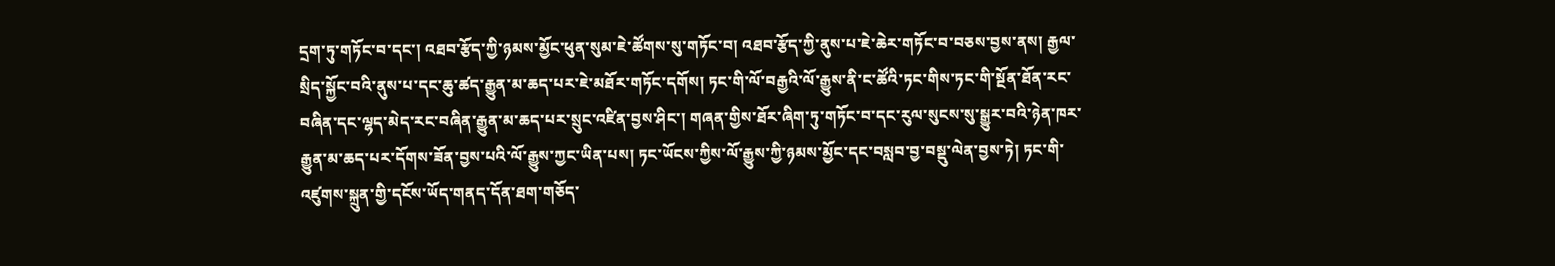དྲག་ཏུ་གཏོང་བ་དང་། འཐབ་རྩོད་ཀྱི་ཉམས་མྱོང་ཕུན་སུམ་ཇེ་ཚོགས་སུ་གཏོང་བ། འཐབ་རྩོད་ཀྱི་ནུས་པ་ཇེ་ཆེར་གཏོང་བ་བཅས་བྱས་ནས། རྒྱལ་སྲིད་སྐྱོང་བའི་ནུས་པ་དང་ཆུ་ཚད་རྒྱུན་མ་ཆད་པར་ཇེ་མཐོར་གཏོང་དགོས། ཏང་གི་ལོ་བརྒྱའི་ལོ་རྒྱུས་ནི་ང་ཚོའི་ཏང་གིས་ཏང་གི་སྔོན་ཐོན་རང་བཞིན་དང་ལྷད་མེད་རང་བཞིན་རྒྱུན་མ་ཆད་པར་སྲུང་འཛིན་བྱས་ཤིང་། གཞན་གྱིས་ཐོར་ཞིག་ཏུ་གཏོང་བ་དང་རུལ་སུངས་སུ་སྒྱུར་བའི་ཉེན་ཁར་རྒྱུན་མ་ཆད་པར་དོགས་ཟོན་བྱས་པའི་ལོ་རྒྱུས་ཀྱང་ཡིན་པས། ཏང་ཡོངས་ཀྱིས་ལོ་རྒྱུས་ཀྱི་ཉམས་མྱོང་དང་བསླབ་བྱ་བསྡུ་ལེན་བྱས་ཏེ། ཏང་གི་འཛུགས་སྐྲུན་གྱི་དངོས་ཡོད་གནད་དོན་ཐག་གཅོད་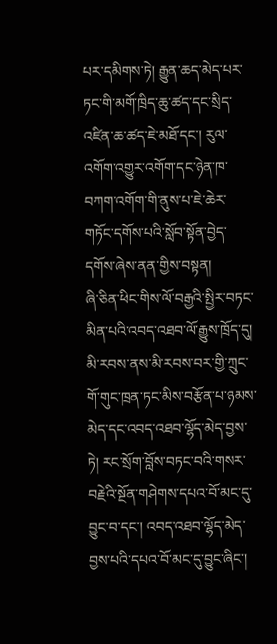པར་དམིགས་ཏེ། རྒྱུན་ཆད་མེད་པར་ཏང་གི་མགོ་ཁྲིད་ཆུ་ཚད་དང་སྲིད་འཛིན་ཆ་ཚད་ཇེ་མཐོ་དང་། རུལ་འགོག་འགྱུར་འགོག་དང་ཉེན་ཁ་བཀག་འགོག་གི་ནུས་པ་ཇེ་ཆེར་གཏོང་དགོས་པའི་སློབ་སྟོན་བྱེད་དགོས་ཞེས་ནན་གྱིས་བསྟན།
ཞི་ཅིན་ཕིང་གིས་ལོ་བརྒྱའི་སྤྱིར་བཏང་མིན་པའི་འབད་འཐབ་ལོ་རྒྱུས་ཁྲོད་དུ། མི་རབས་ནས་མི་རབས་བར་གྱི་ཀྲུང་གོ་གུང་ཁྲན་ཏང་མིས་བརྩོན་པ་ཉམས་མེད་དང་འབད་འཐབ་ལྷོད་མེད་བྱས་ཏེ། རང་སྲོག་བློས་བཏང་བའི་གསར་བརྗེའི་སྔོན་གཤེགས་དཔའ་བོ་མང་དུ་བྱུང་བ་དང་། འབད་འཐབ་ལྷོད་མེད་བྱས་པའི་དཔའ་བོ་མང་དུ་བྱུང་ཞིང་།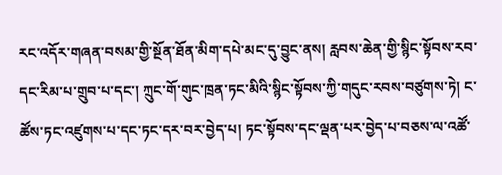རང་འདོར་གཞན་བསམ་གྱི་སྔོན་ཐོན་མིག་དཔེ་མང་དུ་བྱུང་ནས། རླབས་ཆེན་གྱི་སྙིང་སྟོབས་རབ་དང་རིམ་པ་གྲུབ་པ་དང་། ཀྲུང་གོ་གུང་ཁྲན་ཏང་མིའི་སྙིང་སྟོབས་ཀྱི་གདུང་རབས་བཙུགས་ཏེ། ང་ཚོས་ཏང་འཛུགས་པ་དང་ཏང་དར་བར་བྱེད་པ། ཏང་སྟོབས་དང་ལྡན་པར་བྱེད་པ་བཅས་ལ་འཚོ་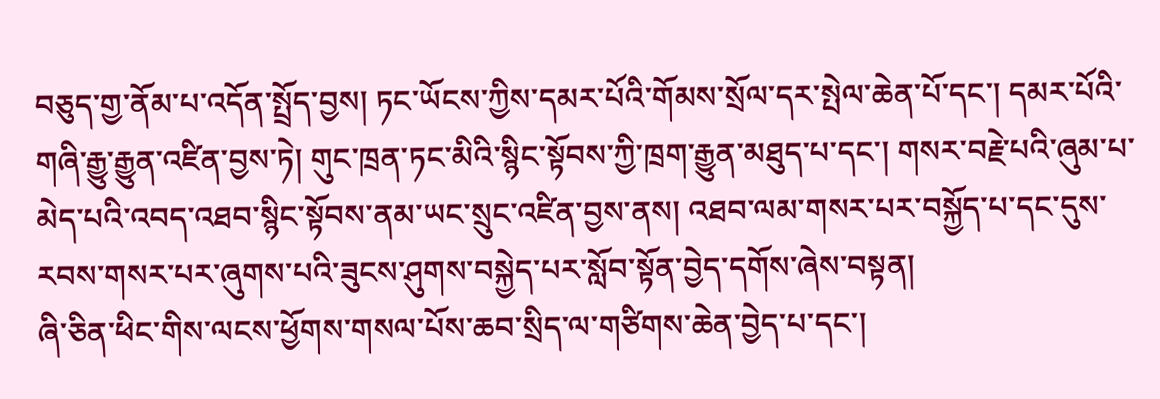བཅུད་གྱ་ནོམ་པ་འདོན་སྤྲོད་བྱས། ཏང་ཡོངས་ཀྱིས་དམར་པོའི་གོམས་སྲོལ་དར་སྤེལ་ཆེན་པོ་དང་། དམར་པོའི་གཞི་རྒྱུ་རྒྱུན་འཛིན་བྱས་ཏེ། གུང་ཁྲན་ཏང་མིའི་སྙིང་སྟོབས་ཀྱི་ཁྲག་རྒྱུན་མཐུད་པ་དང་། གསར་བརྗེ་པའི་ཞུམ་པ་མེད་པའི་འབད་འཐབ་སྙིང་སྟོབས་ནམ་ཡང་སྲུང་འཛིན་བྱས་ནས། འཐབ་ལམ་གསར་པར་བསྐྱོད་པ་དང་དུས་རབས་གསར་པར་ཞུགས་པའི་ཟུངས་ཤུགས་བསྐྱེད་པར་སློབ་སྟོན་བྱེད་དགོས་ཞེས་བསྟན།
ཞི་ཅིན་ཕིང་གིས་ལངས་ཕྱོགས་གསལ་པོས་ཆབ་སྲིད་ལ་གཙིགས་ཆེན་བྱེད་པ་དང་།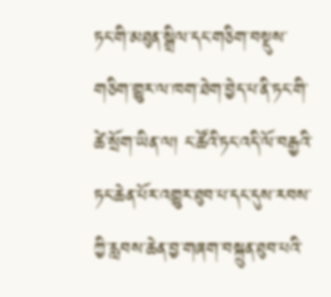ཏང་གི་མཐུན་སྒྲིལ་དང་གཅིག་བསྡུས་གཅིག་གྱུར་ལ་ཁག་ཐེག་བྱེད་པ་ནི་ཏང་གི་ཚེ་སྲོག་ཡིན་ལ། ང་ཚོའི་ཏང་འདི་ལོ་བརྒྱའི་ཏང་ཆེན་པོར་འགྱུར་ཐུབ་པ་དང་དུས་རབས་ཀྱི་རླབས་ཆེན་བྱ་གཞག་བསྐྲུན་ཐུབ་པའི་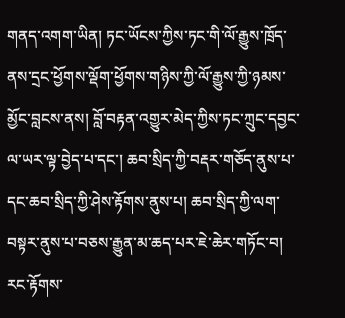གནད་འགག་ཡིན། ཏང་ཡོངས་ཀྱིས་ཏང་གི་ལོ་རྒྱུས་ཁྲོད་ནས་དྲང་ཕྱོགས་ལྡོག་ཕྱོགས་གཉིས་ཀྱི་ལོ་རྒྱུས་ཀྱི་ཉམས་མྱོང་བླངས་ནས། བློ་བརྟན་འགྱུར་མེད་ཀྱིས་ཏང་ཀྲུང་དབྱང་ལ་ཡར་ལྟ་བྱེད་པ་དང་། ཆབ་སྲིད་ཀྱི་བརྡར་གཅོད་ནུས་པ་དང་ཆབ་སྲིད་ཀྱི་ཤེས་རྟོགས་ནུས་པ། ཆབ་སྲིད་ཀྱི་ལག་བསྟར་ནུས་པ་བཅས་རྒྱུན་མ་ཆད་པར་ཇེ་ཆེར་གཏོང་བ། རང་རྟོགས་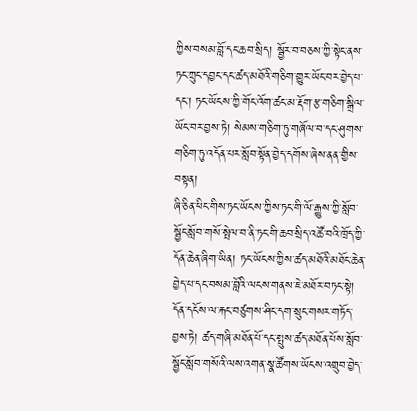ཀྱིས་བསམ་བློ་དང་ཆབ་སྲིད། སྦྱོར་བ་བཅས་ཀྱི་སྟེང་ནས་ཏང་ཀྲུང་དབྱང་དང་ཚད་མཐོའི་གཅིག་གྱུར་ཡོང་བར་བྱེད་པ་དང་། ཏང་ཡོངས་ཀྱི་གོང་འོག་ཚང་མ་རྡོག་རྩ་གཅིག་སྒྲིལ་ཡོང་བར་བྱས་ཏེ། སེམས་གཅིག་ཏུ་གཞོལ་བ་དང་ཤུགས་གཅིག་ཏུ་འདོན་པར་སློབ་སྟོན་བྱེད་དགོས་ཞེས་ནན་གྱིས་བསྟན།
ཞི་ཅིན་ཕིང་གིས་ཏང་ཡོངས་ཀྱིས་ཏང་གི་ལོ་རྒྱུས་ཀྱི་སློབ་སྦྱོང་སློབ་གསོ་སྤེལ་བ་ནི་ཏང་གི་ཆབ་སྲིད་འཚོ་བའི་ཁྲོད་ཀྱི་དོན་ཆེན་ཞིག་ཡིན། ཏང་ཡོངས་ཀྱིས་ཚད་མཐོའི་མཐོང་ཆེན་བྱེད་པ་དང་བསམ་བློའི་ལངས་གནས་ཇེ་མཐོར་བཏང་སྟེ། དོན་དངོས་ལ་རྐང་བཙུགས་ཤིང་དག་སྲུང་གསར་གཏོད་བྱས་ཏེ། ཚད་གཞི་མཐོན་པོ་དང་སྤུས་ཚད་མཐོན་པོས་སློབ་སྦྱོང་སློབ་གསོའི་ལས་འགན་སྣ་ཚོགས་ཡོངས་འགྲུབ་བྱེད་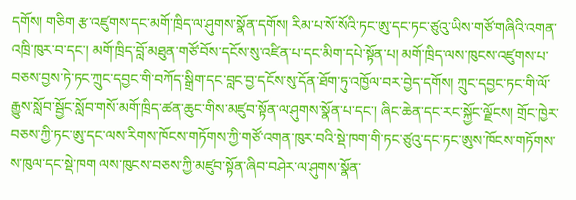དགོས། གཅིག རྩ་འཛུགས་དང་མགོ་ཁྲིད་ལ་ཤུགས་སྣོན་དགོས། རིམ་པ་སོ་སོའི་ཏང་ཨུ་དང་ཏང་ཙུའུ་ཡིས་གཙོ་གཞིའི་འགན་འཁྲི་ཁུར་བ་དང་། མགོ་ཁྲིད་བློ་མཐུན་གཙོ་བོས་དངོས་སུ་འཛིན་པ་དང་མིག་དཔེ་སྟོན་པ། མགོ་ཁྲིད་ལས་ཁུངས་འཛུགས་པ་བཅས་བྱས་ཏེ་ཏང་ཀྲུང་དབྱང་གི་བཀོད་སྒྲིག་དང་བླང་བྱ་དངོས་སུ་དོན་ཐོག་ཏུ་འཁྱོལ་བར་བྱེད་དགོས། ཀྲུང་དབྱང་ཏང་གི་ལོ་རྒྱུས་སློབ་སྦྱོང་སློབ་གསོ་མགོ་ཁྲིད་ཚན་ཆུང་གིས་མཛུབ་སྟོན་ལ་ཤུགས་སྣོན་པ་དང་། ཞིང་ཆེན་དང་རང་སྐྱོང་ལྗོངས། གྲོང་ཁྱེར་བཅས་ཀྱི་ཏང་ཨུ་དང་ལས་རིགས་ཁོངས་གཏོགས་ཀྱི་གཙོ་འགན་ཁུར་བའི་སྡེ་ཁག་གི་ཏང་ཙུའུ་དང་ཏང་ཨུས་ཁོངས་གཏོགས་ས་ཁུལ་དང་སྡེ་ཁག ལས་ཁུངས་བཅས་ཀྱི་མཛུབ་སྟོན་ཞིབ་བཤེར་ལ་ཤུགས་སྣོན་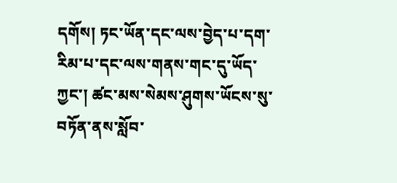དགོས། ཏང་ཡོན་དང་ལས་བྱེད་པ་དག་རིམ་པ་དང་ལས་གནས་གང་དུ་ཡོད་ཀྱང་། ཚང་མས་སེམས་ཤུགས་ཡོངས་སུ་བཏོན་ནས་སློབ་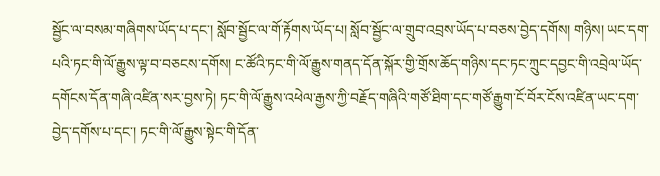སྦྱོང་ལ་བསམ་གཞིགས་ཡོད་པ་དང་། སློབ་སྦྱོང་ལ་གོ་རྟོགས་ཡོད་པ། སློབ་སྦྱོང་ལ་གྲུབ་འབྲས་ཡོད་པ་བཅས་བྱེད་དགོས། གཉིས། ཡང་དག་པའི་ཏང་གི་ལོ་རྒྱུས་ལྟ་བ་བཅངས་དགོས། ང་ཚོའི་ཏང་གི་ལོ་རྒྱུས་གནད་དོན་སྐོར་གྱི་གྲོས་ཆོད་གཉིས་དང་ཏང་ཀྲུང་དབྱང་གི་འབྲེལ་ཡོད་དགོངས་དོན་གཞི་འཛིན་སར་བྱས་ཏེ། ཏང་གི་ལོ་རྒྱུས་འཕེལ་རྒྱས་ཀྱི་བརྗོད་གཞིའི་གཙོ་ཐིག་དང་གཙོ་རྒྱུག་ངོ་བོར་ངོས་འཛིན་ཡང་དག་བྱེད་དགོས་པ་དང་། ཏང་གི་ལོ་རྒྱུས་སྟེང་གི་དོན་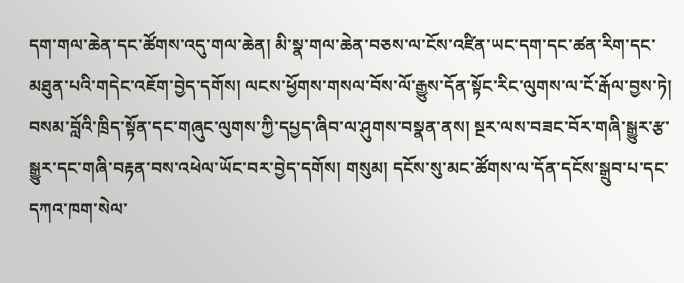དག་གལ་ཆེན་དང་ཚོགས་འདུ་གལ་ཆེན། མི་སྣ་གལ་ཆེན་བཅས་ལ་ངོས་འཛིན་ཡང་དག་དང་ཚན་རིག་དང་མཐུན་པའི་གདེང་འཇོག་བྱེད་དགོས། ལངས་ཕྱོགས་གསལ་བོས་ལོ་རྒྱུས་དོན་སྟོང་རིང་ལུགས་ལ་ངོ་རྒོལ་བྱས་ཏེ། བསམ་བློའི་ཁྲིད་སྟོན་དང་གཞུང་ལུགས་ཀྱི་དཔྱད་ཞིབ་ལ་ཤུགས་བསྣན་ནས། སྔར་ལས་བཟང་བོར་གཞི་སྒྱུར་རྩ་སྒྱུར་དང་གཞི་བརྟན་བས་འཕེལ་ཡོང་བར་བྱེད་དགོས། གསུམ། དངོས་སུ་མང་ཚོགས་ལ་དོན་དངོས་སྒྲུབ་པ་དང་དཀའ་ཁག་སེལ་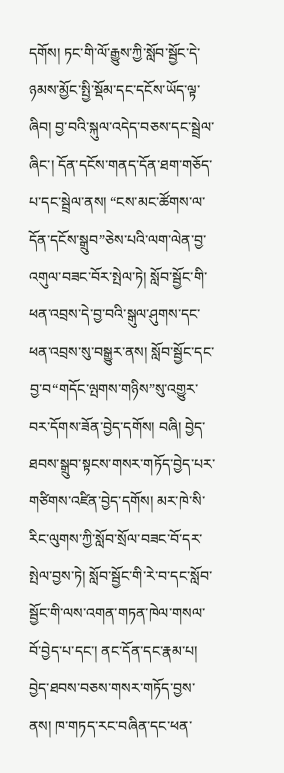དགོས། ཏང་གི་ལོ་རྒྱུས་ཀྱི་སློབ་སྦྱོང་དེ་ཉམས་མྱོང་སྤྱི་སྡོམ་དང་དངོས་ཡོད་ལྟ་ཞིབ། བྱ་བའི་སྐུལ་འདེད་བཅས་དང་སྦྲེལ་ཞིང་། དོན་དངོས་གནད་དོན་ཐག་གཅོད་པ་དང་སྦྲེལ་ནས། “ངས་མང་ཚོགས་ལ་དོན་དངོས་སྒྲུབ”ཅེས་པའི་ལག་ལེན་བྱ་འགུལ་བཟང་བོར་སྤེལ་ཏེ། སློབ་སྦྱོང་གི་ཕན་འབྲས་དེ་བྱ་བའི་སྒུལ་ཤུགས་དང་ཕན་འབྲས་སུ་བསྒྱུར་ནས། སློབ་སྦྱོང་དང་བྱ་བ“གདོང་ལྤགས་གཉིས”སུ་འགྱུར་བར་དོགས་ཟོན་བྱེད་དགོས། བཞི། བྱེད་ཐབས་སྒྲུབ་སྟངས་གསར་གཏོད་བྱེད་པར་གཙིགས་འཛིན་བྱེད་དགོས། མར་ཁེ་སི་རིང་ལུགས་ཀྱི་སློབ་སྲོལ་བཟང་བོ་དར་སྤེལ་བྱས་ཏེ། སློབ་སྦྱོང་གི་རེ་བ་དང་སློབ་སྦྱོང་གི་ལས་འགན་གཏན་ཁེལ་གསལ་བོ་བྱེད་པ་དང་། ནང་དོན་དང་རྣམ་པ། བྱེད་ཐབས་བཅས་གསར་གཏོད་བྱས་ནས། ཁ་གཏད་རང་བཞིན་དང་ཕན་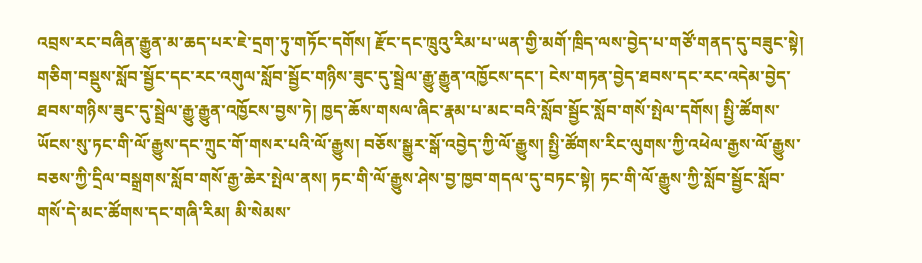འབྲས་རང་བཞིན་རྒྱུན་མ་ཆད་པར་ཇེ་དྲག་ཏུ་གཏོང་དགོས། རྫོང་དང་ཁྲུའུ་རིམ་པ་ཡན་གྱི་མགོ་ཁྲིད་ལས་བྱེད་པ་གཙོ་གནད་དུ་བཟུང་སྟེ། གཅིག་བསྡུས་སློབ་སྦྱོང་དང་རང་འགུལ་སློབ་སྦྱོང་གཉིས་ཟུང་དུ་སྦྲེལ་རྒྱུ་རྒྱུན་འཁྱོངས་དང་། ངེས་གཏན་བྱེད་ཐབས་དང་རང་འདེམ་བྱེད་ཐབས་གཉིས་ཟུང་དུ་སྦྲེལ་རྒྱུ་རྒྱུན་འཁྱོངས་བྱས་ཏེ། ཁྱད་ཆོས་གསལ་ཞིང་རྣམ་པ་མང་བའི་སློབ་སྦྱོང་སློབ་གསོ་སྤེལ་དགོས། སྤྱི་ཚོགས་ཡོངས་སུ་ཏང་གི་ལོ་རྒྱུས་དང་ཀྲུང་གོ་གསར་པའི་ལོ་རྒྱུས། བཅོས་སྒྱུར་སྒོ་འབྱེད་ཀྱི་ལོ་རྒྱུས། སྤྱི་ཚོགས་རིང་ལུགས་ཀྱི་འཕེལ་རྒྱས་ལོ་རྒྱུས་བཅས་ཀྱི་དྲིལ་བསྒྲགས་སློབ་གསོ་རྒྱ་ཆེར་སྤེལ་ནས། ཏང་གི་ལོ་རྒྱུས་ཤེས་བྱ་ཁྱབ་གདལ་དུ་བཏང་སྟེ། ཏང་གི་ལོ་རྒྱུས་ཀྱི་སློབ་སྦྱོང་སློབ་གསོ་དེ་མང་ཚོགས་དང་གཞི་རིམ། མི་སེམས་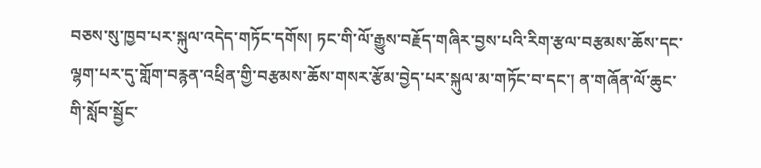བཅས་སུ་ཁྱབ་པར་སྐུལ་འདེད་གཏོང་དགོས། ཏང་གི་ལོ་རྒྱུས་བརྗོད་གཞིར་བྱས་པའི་རིག་རྩལ་བརྩམས་ཆོས་དང་ལྷག་པར་དུ་གློག་བརྙན་འཕྲིན་གྱི་བརྩམས་ཆོས་གསར་རྩོམ་བྱེད་པར་སྐུལ་མ་གཏོང་བ་དང་། ན་གཞོན་ལོ་ཆུང་གི་སློབ་སྦྱོང་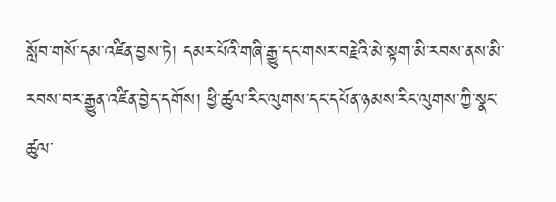སློབ་གསོ་དམ་འཛིན་བྱས་ཏེ། དམར་པོའི་གཞི་རྒྱུ་དང་གསར་བརྗེའི་མེ་སྟག་མི་རབས་ནས་མི་རབས་བར་རྒྱུན་འཛིན་བྱེད་དགོས། ཕྱི་ཚུལ་རིང་ལུགས་དང་དཔོན་ཉམས་རིང་ལུགས་ཀྱི་སྣང་ཚུལ་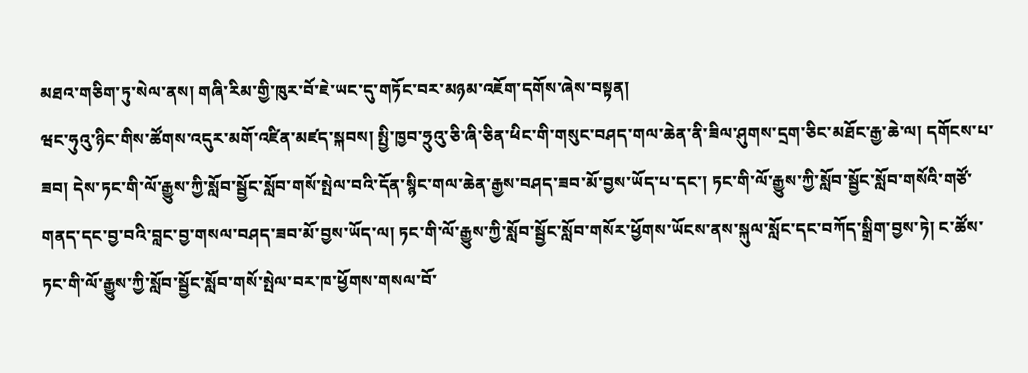མཐའ་གཅིག་ཏུ་སེལ་ནས། གཞི་རིམ་གྱི་ཁུར་བོ་ཇེ་ཡང་དུ་གཏོང་བར་མཉམ་འཇོག་དགོས་ཞེས་བསྟན།
ཝང་ཧུའུ་ཉིང་གིས་ཚོགས་འདུར་མགོ་འཛིན་མཛད་སྐབས། སྤྱི་ཁྱབ་ཧྲུའུ་ཅི་ཞི་ཅིན་ཕིང་གི་གསུང་བཤད་གལ་ཆེན་ནི་ཟིལ་ཤུགས་དྲག་ཅིང་མཐོང་རྒྱ་ཆེ་ལ། དགོངས་པ་ཟབ། དེས་ཏང་གི་ལོ་རྒྱུས་ཀྱི་སློབ་སྦྱོང་སློབ་གསོ་སྤེལ་བའི་དོན་སྙིང་གལ་ཆེན་རྒྱས་བཤད་ཟབ་མོ་བྱས་ཡོད་པ་དང་། ཏང་གི་ལོ་རྒྱུས་ཀྱི་སློབ་སྦྱོང་སློབ་གསོའི་གཙོ་གནད་དང་བྱ་བའི་བླང་བྱ་གསལ་བཤད་ཟབ་མོ་བྱས་ཡོད་ལ། ཏང་གི་ལོ་རྒྱུས་ཀྱི་སློབ་སྦྱོང་སློབ་གསོར་ཕྱོགས་ཡོངས་ནས་སྐུལ་སློང་དང་བཀོད་སྒྲིག་བྱས་ཏེ། ང་ཚོས་ཏང་གི་ལོ་རྒྱུས་ཀྱི་སློབ་སྦྱོང་སློབ་གསོ་སྤེལ་བར་ཁ་ཕྱོགས་གསལ་བོ་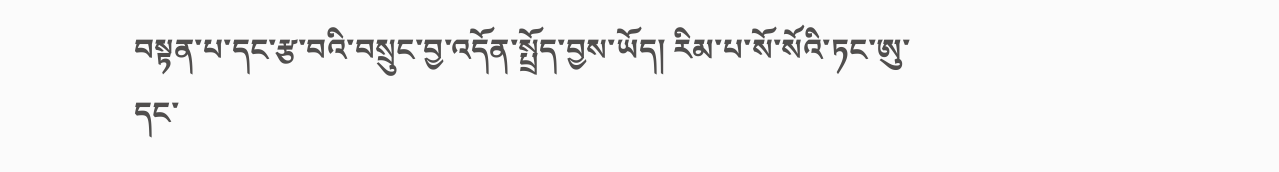བསྟན་པ་དང་རྩ་བའི་བསྲུང་བྱ་འདོན་སྤྲོད་བྱས་ཡོད། རིམ་པ་སོ་སོའི་ཏང་ཨུ་དང་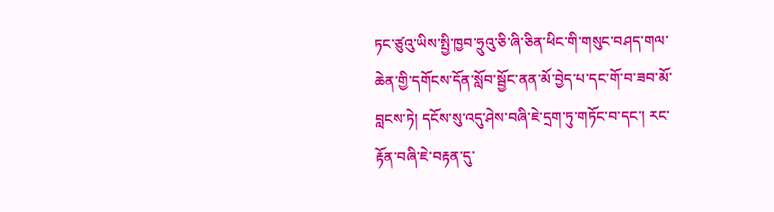ཏང་ཙུའུ་ཡིས་སྤྱི་ཁྱབ་ཧྲུའུ་ཅི་ཞི་ཅིན་ཕིང་གི་གསུང་བཤད་གལ་ཆེན་གྱི་དགོངས་དོན་སློབ་སྦྱོང་ནན་མོ་བྱེད་པ་དང་གོ་བ་ཟབ་མོ་བླངས་ཏེ། དངོས་སུ་འདུ་ཤེས་བཞི་ཇེ་དྲག་ཏུ་གཏོང་བ་དང་། རང་རྟོན་བཞི་ཇེ་བརྟན་དུ་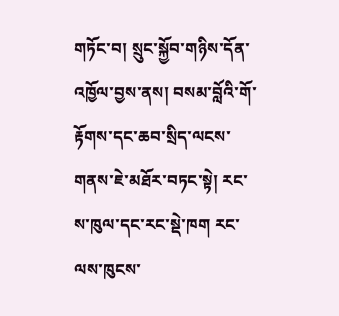གཏོང་བ། སྲུང་སྐྱོབ་གཉིས་དོན་འཁྱོལ་བྱས་ནས། བསམ་བློའི་གོ་རྟོགས་དང་ཆབ་སྲིད་ལངས་གནས་ཇེ་མཐོར་བཏང་སྟེ། རང་ས་ཁུལ་དང་རང་སྡེ་ཁག རང་ལས་ཁུངས་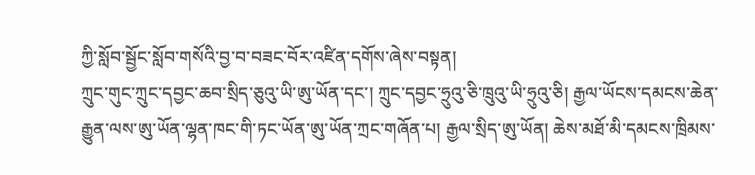ཀྱི་སློབ་སྦྱོང་སློབ་གསོའི་བྱ་བ་བཟང་བོར་འཛིན་དགོས་ཞེས་བསྟན།
ཀྲུང་གུང་ཀྲུང་དབྱང་ཆབ་སྲིད་ཅུའུ་ཡི་ཨུ་ཡོན་དང་། ཀྲུང་དབྱང་ཧྲུའུ་ཅི་ཁྲུའུ་ཡི་ཧྲུའུ་ཅི། རྒྱལ་ཡོངས་དམངས་ཆེན་རྒྱུན་ལས་ཨུ་ཡོན་ལྷན་ཁང་གི་ཏང་ཡོན་ཨུ་ཡོན་ཀྲང་གཞོན་པ། རྒྱལ་སྲིད་ཨུ་ཡོན། ཆེས་མཐོ་མི་དམངས་ཁྲིམས་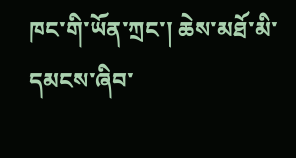ཁང་གི་ཡོན་ཀྲང་། ཆེས་མཐོ་མི་དམངས་ཞིབ་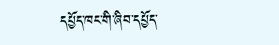དཔྱོད་ཁང་གི་ཞིབ་དཔྱོད་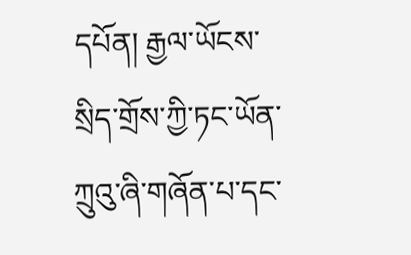དཔོན། རྒྱལ་ཡོངས་སྲིད་གྲོས་ཀྱི་ཏང་ཡོན་ཀྲུའུ་ཞི་གཞོན་པ་དང་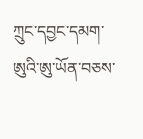ཀྲུང་དབྱང་དམག་ཨུའི་ཨུ་ཡོན་བཅས་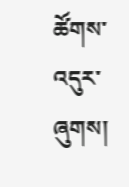ཚོགས་འདུར་ཞུགས།